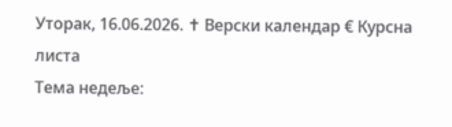Уторак, 16.06.2026. ✝ Верски календар € Курсна листа
Тема недеље: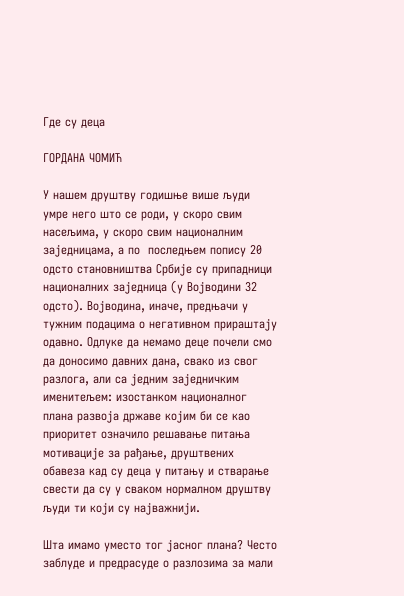Где су деца

ГОРДАНА ЧОМИЋ

У нашем друштву годишње више људи умре него што се роди, у скоро свим насељима, у скоро свим националним заједницама, а по  последњем попису 20 одсто становништва Србије су припадници националних заједница (у Војводини 32 одсто). Војводина, иначе, предњачи у тужним подацима о негативном прираштају одавно. Одлуке да немамо деце почели смо да доносимо давних дана, свако из свог разлога, али са једним заједничким именитељем: изостанком националног плана развоја државе којим би се као приоритет означило решавање питања мотивације за рађање, друштвених обавеза кад су деца у питању и стварање свести да су у сваком нормалном друштву људи ти који су најважнији.

Шта имамо уместо тог јасног плана? Често заблуде и предрасуде о разлозима за мали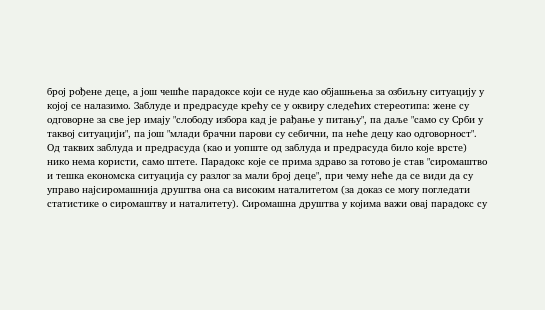број рођене деце, а још чешће парадоксе који се нуде као објашњења за озбиљну ситуацију у којој се налазимо. Заблуде и предрасуде крећу се у оквиру следећих стереотипа: жене су одговорне за све јер имају "слободу избора кад је рађање у питању", па даље "само су Срби у таквој ситуацији", па још "млади брачни парови су себични, па неће децу као одговорност". Од таквих заблуда и предрасуда (као и уопште од заблуда и предрасуда било које врсте) нико нема користи, само штете. Парадокс које се прима здраво за готово је став "сиромаштво и тешка економска ситуација су разлог за мали број деце", при чему неће да се види да су управо најсиромашнија друштва она са високим наталитетом (за доказ се могу погледати статистике о сиромаштву и наталитету). Сиромашна друштва у којима важи овај парадокс су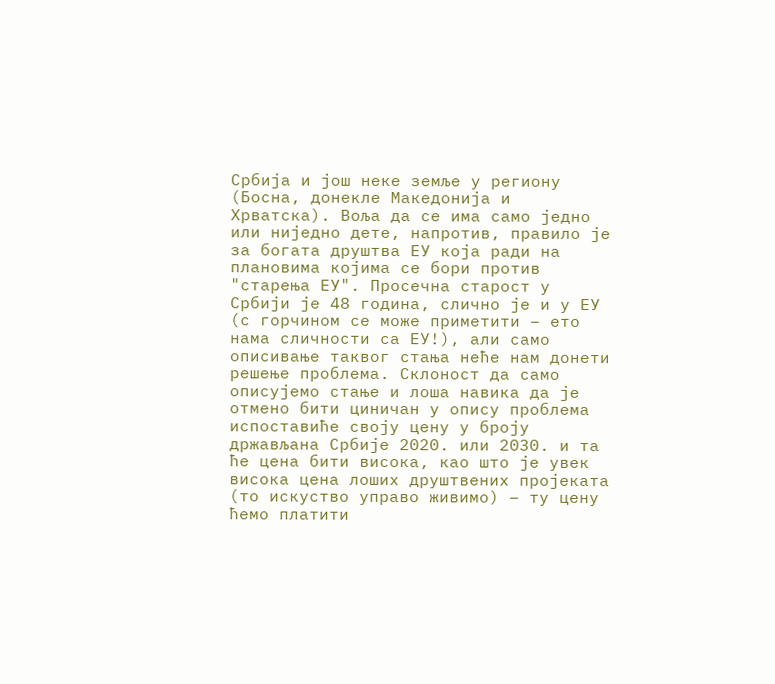Србија и још неке земље у региону (Босна, донекле Македонија и Хрватска). Воља да се има само једно или ниједно дете, напротив, правило је за богата друштва ЕУ која ради на плановима којима се бори против "старења ЕУ". Просечна старост у Србији је 48 година, слично је и у ЕУ (с горчином се може приметити – ето нама сличности са ЕУ!), али само описивање таквог стања неће нам донети решење проблема. Склоност да само описујемо стање и лоша навика да је отмено бити циничан у опису проблема испоставиће своју цену у броју држављана Србије 2020. или 2030. и та ће цена бити висока, као што је увек висока цена лоших друштвених пројеката (то искуство управо живимо) – ту цену ћемо платити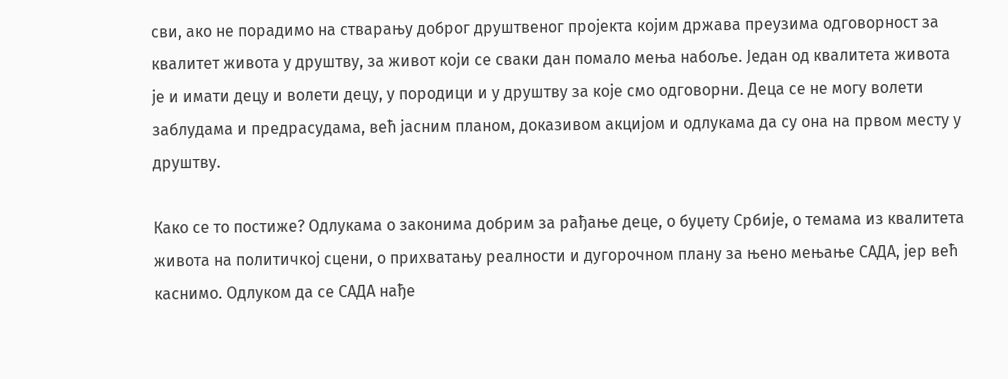сви, ако не порадимо на стварању доброг друштвеног пројекта којим држава преузима одговорност за квалитет живота у друштву, за живот који се сваки дан помало мења набоље. Један од квалитета живота је и имати децу и волети децу, у породици и у друштву за које смо одговорни. Деца се не могу волети заблудама и предрасудама, већ јасним планом, доказивом акцијом и одлукама да су она на првом месту у друштву.

Како се то постиже? Одлукама о законима добрим за рађање деце, о буџету Србије, о темама из квалитета живота на политичкој сцени, о прихватању реалности и дугорочном плану за њено мењање САДА, јер већ каснимо. Одлуком да се САДА нађе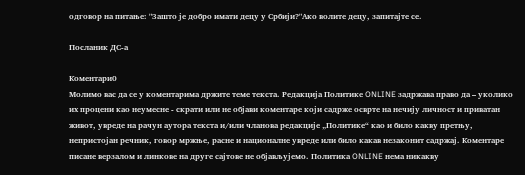одговор на питање: "Зашто је добро имати децу у Србији?"Ако волите децу, запитајте се.

Посланик ДС-а

Коментари0
Молимо вас да се у коментарима држите теме текста. Редакција Политике ONLINE задржава право да – уколико их процени као неумесне - скрати или не објави коментаре који садрже осврте на нечију личност и приватан живот, увреде на рачун аутора текста и/или чланова редакције „Политике“ као и било какву претњу, непристојан речник, говор мржње, расне и националне увреде или било какав незаконит садржај. Коментаре писане верзалом и линкове на друге сајтове не објављујемо. Политика ONLINE нема никакву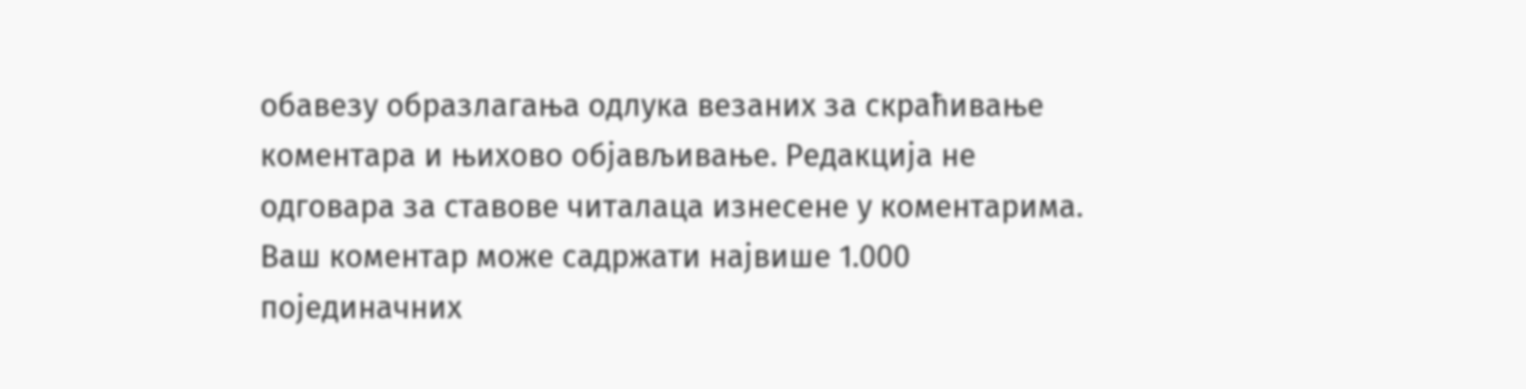обавезу образлагања одлука везаних за скраћивање коментара и њихово објављивање. Редакција не одговара за ставове читалаца изнесене у коментарима. Ваш коментар може садржати највише 1.000 појединачних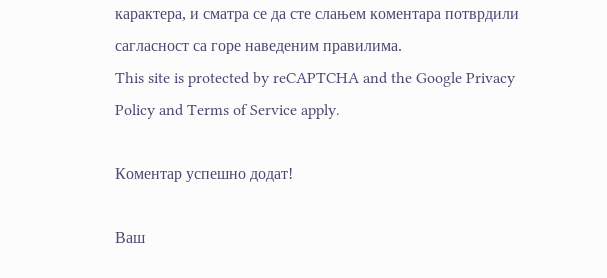карактера, и сматра се да сте слањем коментара потврдили сагласност са горе наведеним правилима.
This site is protected by reCAPTCHA and the Google Privacy Policy and Terms of Service apply.

Комeнтар успeшно додат!

Ваш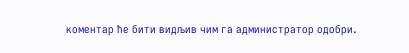комeнтар ћe бити видљив чим га администратор одобри.